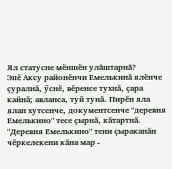Ял статусне мӗншӗн улăштарнă?
Эпӗ Аксу районӗнчи Емелькинӑ ялӗнче ҫуралнӑ, ӳснӗ, вӗренсе тухнӑ, ҫара кайнӑ; авланса, туй тунӑ. Пирӗн яла ялан хутсенче, документсенче "деревня Емелькино" тесе ҫырнӑ, кӑтартнӑ. "Деревня Емелькино" тени ҫыраканӑн чӗркелекени кӑна мар -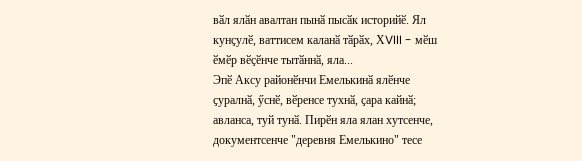вӑл ялӑн авалтан пынӑ пысӑк историйӗ. Ял кунҫулӗ, ваттисем каланӑ тӑрӑх, ХVIII - мӗш ӗмӗр вӗҫӗнче тытӑннӑ, яла...
Эпӗ Аксу районӗнчи Емелькинӑ ялӗнче ҫуралнӑ, ӳснӗ, вӗренсе тухнӑ, ҫара кайнӑ; авланса, туй тунӑ. Пирӗн яла ялан хутсенче, документсенче "деревня Емелькино" тесе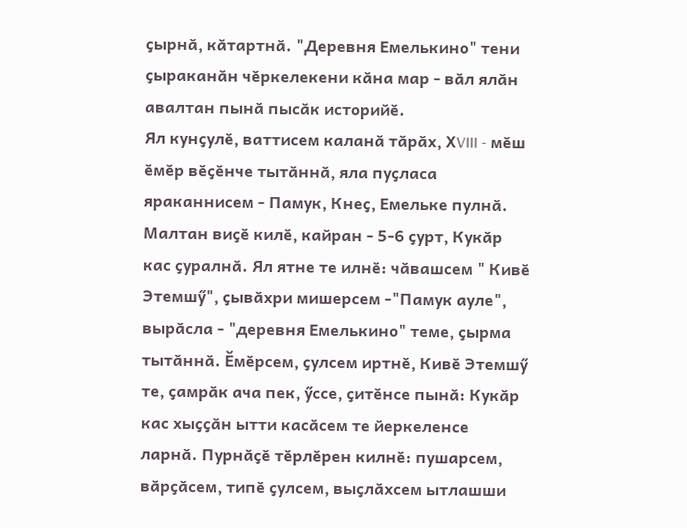ҫырнӑ, кӑтартнӑ. "Деревня Емелькино" тени ҫыраканӑн чӗркелекени кӑна мар - вӑл ялӑн авалтан пынӑ пысӑк историйӗ.
Ял кунҫулӗ, ваттисем каланӑ тӑрӑх, ХVIII - мӗш ӗмӗр вӗҫӗнче тытӑннӑ, яла пуҫласа яраканнисем - Памук, Кнеҫ, Емельке пулнӑ. Малтан виҫӗ килӗ, кайран - 5-6 ҫурт, Кукӑр кас ҫуралнӑ. Ял ятне те илнӗ: чӑвашсем " Кивӗ Этемшӳ", ҫывӑхри мишерсем -"Памук ауле", вырӑсла - "деревня Емелькино" теме, ҫырма тытӑннӑ. Ӗмӗрсем, ҫулсем иртнӗ, Кивӗ Этемшӳ те, ҫамрӑк ача пек, ӳссе, ҫитӗнсе пынӑ: Кукӑр кас хыҫҫӑн ытти касӑсем те йеркеленсе ларнӑ. Пурнӑҫӗ тӗрлӗрен килнӗ: пушарсем, вӑрҫӑсем, типӗ ҫулсем, выҫлӑхсем ытлашши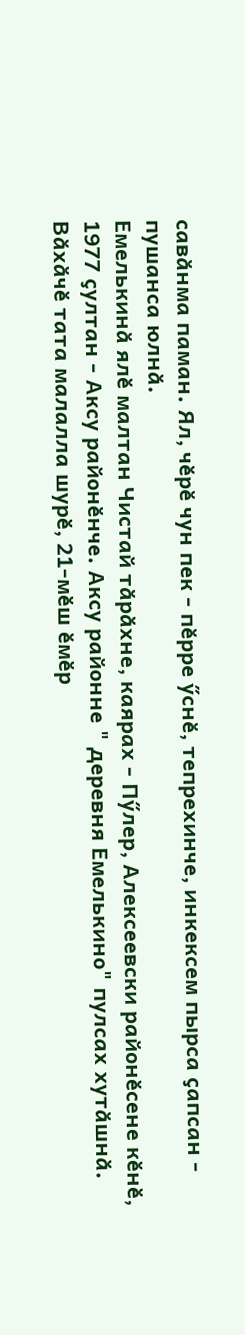савӑнма паман. Ял, чӗрӗ чун пек - пӗрре ӳснӗ, тепрехинче, инкексем пырса ҫапсан - пушанса юлнӑ.
Емелькинӑ ялӗ малтан Чистай тӑрӑхне, каярах - Пӳлер, Алексеевски районӗсене кӗнӗ, 1977 ҫултан - Аксу районӗнче. Аксу районне " деревня Емелькино" пулсах хутӑшнӑ.
Вӑхӑчӗ тата малалла шурӗ, 21-мӗш ӗмӗр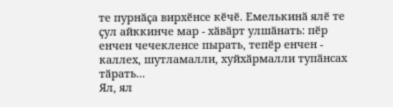те пурнӑҫа вирхӗнсе кӗчӗ. Емелькинӑ ялӗ те ҫул айккинче мар - хӑвӑрт улшӑнать: пӗр енчен чечекленсе пырать, тепӗр енчен - каллех, шутламалли, хуйхӑрмалли тупӑнсах тӑрать...
Ял, ял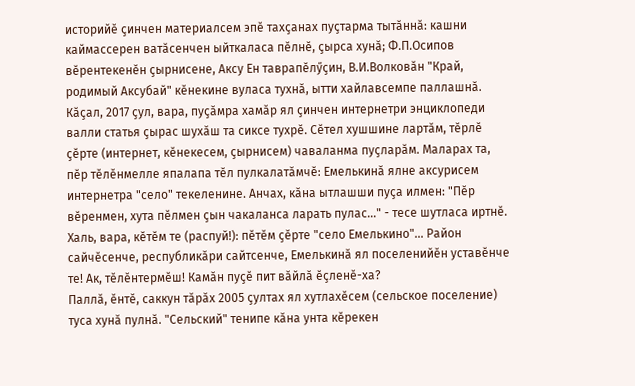историйӗ ҫинчен материалсем эпӗ тахҫанах пуҫтарма тытӑннӑ: кашни каймассерен ватӑсенчен ыйткаласа пӗлнӗ, ҫырса хунӑ; Ф.П.Осипов вӗрентекенӗн ҫырнисене, Аксу Ен таврапӗлӳҫин, В.И.Волковӑн "Край, родимый Аксубай" кӗнекине вуласа тухнӑ, ытти хайлавсемпе паллашнӑ. Кӑҫал, 2017 ҫул, вара, пуҫӑмра хамӑр ял ҫинчен интернетри энциклопеди валли статья ҫырас шухӑш та сиксе тухрӗ. Сӗтел хушшине лартӑм, тӗрлӗ ҫӗрте (интернет, кӗнекесем, ҫырнисем) чаваланма пуҫларӑм. Маларах та, пӗр тӗлӗнмелле япалапа тӗл пулкалатӑмчӗ: Емелькинӑ ялне аксурисем интернетра "село" текеленине. Анчах, кӑна ытлашши пуҫа илмен: "Пӗр вӗренмен, хута пӗлмен ҫын чакаланса ларать пулас..." - тесе шутласа иртнӗ. Халь, вара, кӗтӗм те (распуй!): пӗтӗм ҫӗрте "село Емелькино"... Район сайчӗсенче, республикӑри сайтсенче, Емелькинӑ ял поселенийӗн уставӗнче те! Ак, тӗлӗнтермӗш! Камӑн пуҫӗ пит вӑйлӑ ӗҫленӗ-ха?
Паллӑ, ӗнтӗ, саккун тӑрӑх 2005 ҫултах ял хутлахӗсем (сельское поселение) туса хунӑ пулнӑ. "Сельский" тенипе кӑна унта кӗрекен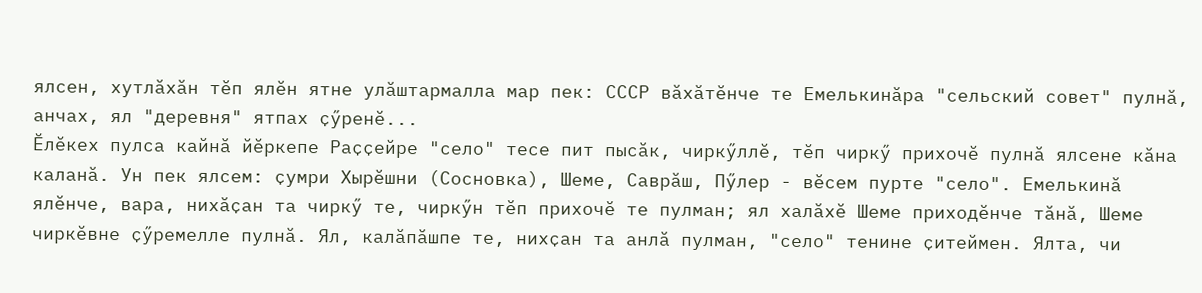ялсен, хутлӑхӑн тӗп ялӗн ятне улӑштармалла мар пек: СССР вӑхӑтӗнче те Емелькинӑра "сельский совет" пулнӑ, анчах, ял "деревня" ятпах ҫӳренӗ...
Ӗлӗкех пулса кайнӑ йӗркепе Раҫҫейре "село" тесе пит пысӑк, чиркӳллӗ, тӗп чиркӳ прихочӗ пулнӑ ялсене кӑна каланӑ. Ун пек ялсем: ҫумри Хырӗшни (Сосновка), Шеме, Саврӑш, Пӳлер - вӗсем пурте "село". Емелькинӑ ялӗнче, вара, нихӑҫан та чиркӳ те, чиркӳн тӗп прихочӗ те пулман; ял халӑхӗ Шеме приходӗнче тӑнӑ, Шеме чиркӗвне ҫӳремелле пулнӑ. Ял, калӑпӑшпе те, нихҫан та анлӑ пулман, "село" тенине ҫитеймен. Ялта, чи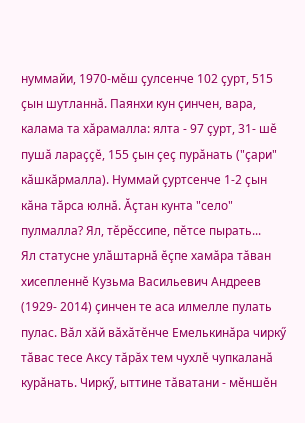нуммайи, 1970-мӗш ҫулсенче 102 ҫурт, 515 ҫын шутланнӑ. Паянхи кун ҫинчен, вара, калама та хӑрамалла: ялта - 97 ҫурт, 31- шӗ пушӑ лараҫҫӗ, 155 ҫын ҫеҫ пурӑнать ("ҫари" кӑшкӑрмалла). Нуммай ҫуртсенче 1-2 ҫын кӑна тӑрса юлнӑ. Ӑҫтан кунта "село" пулмалла? Ял, тӗрӗссипе, пӗтсе пырать...
Ял статусне улӑштарнӑ ӗҫпе хамӑра тӑван хисепленнӗ Кузьма Васильевич Андреев (1929- 2014) ҫинчен те аса илмелле пулать пулас. Вӑл хӑй вӑхӑтӗнче Емелькинӑра чиркӳ тӑвас тесе Аксу тăрăх тем чухлӗ чупкаланӑ курӑнать. Чиркӳ, ыттине тӑватани - мӗншӗн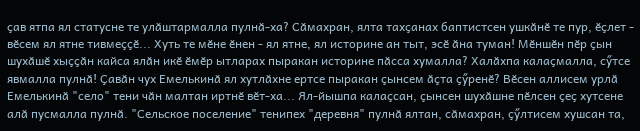ҫав ятпа ял статусне те улӑштармалла пулнӑ-ха? Сӑмахран, ялта тахҫанах баптистсен ушкӑнӗ те пур, ӗҫлет - вӗсем ял ятне тивмеҫҫӗ... Хуть те мӗне ӗнен - ял ятне, ял историне ан тыт, эсӗ ӑна туман! Мӗншӗн пӗр ҫын шухӑшӗ хыҫҫӑн кайса ялӑн икӗ ӗмӗр ытларах пыракан историне пӑсса хумалла? Халӑхпа калаҫмалла, сӳтсе явмалла пулнӑ! Ҫавӑн чух Емелькинӑ ял хутлӑхне ертсе пыракан ҫынсем ӑҫта ҫӳренӗ? Вӗсен аллисем урлӑ Емелькинӑ "село" тени чӑн малтан иртнӗ вӗт-ха... Ял-йышпа калаҫсан, ҫынсен шухӑшне пӗлсен ҫеҫ хутсене алӑ пусмалла пулнӑ. "Сельское поселение" тенипех "деревня" пулнӑ ялтан, сӑмахран, ҫӳлтисем хушсан та,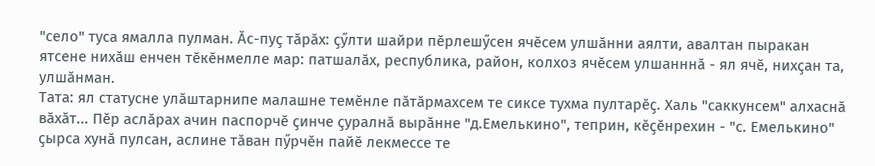"село" туса ямалла пулман. Ӑс-пуҫ тӑрӑх: ҫӳлти шайри пӗрлешӳсен ячӗсем улшӑнни аялти, авалтан пыракан ятсене нихӑш енчен тӗкӗнмелле мар: патшалӑх, республика, район, колхоз ячӗсем улшанннӑ - ял ячӗ, нихҫан та, улшӑнман.
Тата: ял статусне улӑштарнипе малашне темӗнле пӑтӑрмахсем те сиксе тухма пултарӗҫ. Халь "саккунсем" алхаснӑ вӑхӑт... Пӗр аслӑрах ачин паспорчӗ ҫинче ҫуралнӑ вырӑнне "д.Емелькино", теприн, кӗҫӗнрехин - "с. Емелькино" ҫырса хунӑ пулсан, аслине тӑван пӳрчӗн пайӗ лекмессе те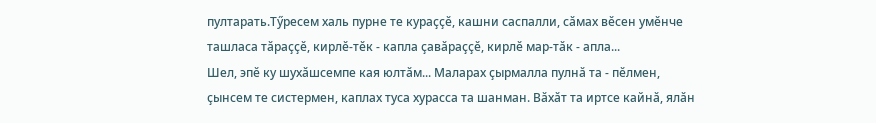пултарать.Тӳресем халь пурне те кураҫҫӗ, кашни саспалли, сӑмах вӗсен умӗнче ташласа тӑраҫҫӗ, кирлӗ-тӗк - капла ҫавӑраҫҫӗ, кирлӗ мар-тӑк - апла...
Шел, эпӗ ку шухӑшсемпе кая юлтӑм... Маларах ҫырмалла пулнӑ та - пӗлмен, ҫынсем те систермен, каплах туса хурасса та шанман. Вӑхӑт та иртсе кайнӑ, ялӑн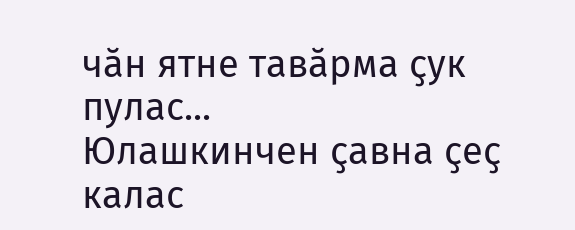чӑн ятне тавӑрма ҫук пулас...
Юлашкинчен ҫавна ҫеҫ калас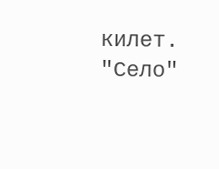килет. "Село"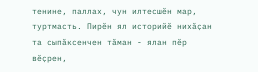тенине, паллах, чун илтесшӗн мар, туртмасть. Пирӗн ял историйӗ нихӑҫан та сыпӑксенчен тӑман - ялан пӗр вӗҫрен,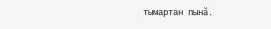тымартан пынӑ.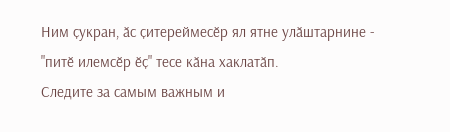Ним ҫукран, ӑс ҫитереймесӗр ял ятне улӑштарнине - "питӗ илемсӗр ӗҫ" тесе кӑна хаклатӑп.
Следите за самым важным и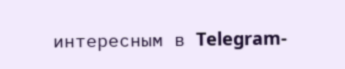интересным в Telegram-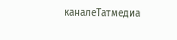каналеТатмедиа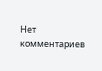Нет комментариев